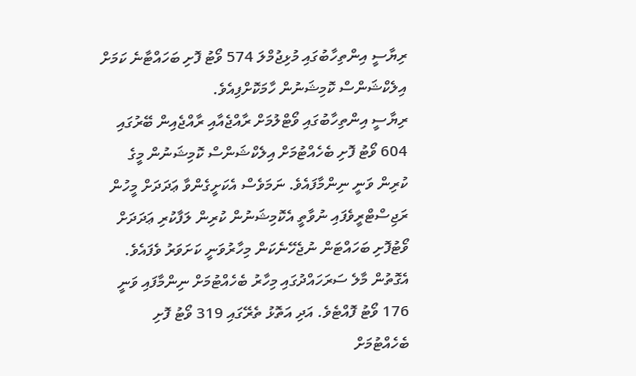ރިޔާސީ އިންތިހާބުގައި މުޅިޖުމްލަ 574 ވޯޓު ފޮށި ބަހައްޓާނެ ކަމަށް އިލެކްޝަންސް ކޮމިޝަނުން ހާމަކޮށްފިއެވެ.
ރިޔާސީ އިންތިހާބުގައި ވޯޓްލުމަށް ރާއްޖެއާއި ރާއްޖެއިން ބޭރުގައި 604 ވޯޓު ފޮށި ބެހެއްޓުމަށް އިލެކްޝަންސް ކޮމިޝަނުން މީގެ ކުރިން ވަނީ ނިންމާފައެވެ. ނަމަވެސް އެކަށީގެންވާ ޢަދަދަށް މީހުން ރަޖިސްޓްރީވެފައި ނުވާތީ އެކޮމިޝަނުން ކުރިން ލަފާކުރި ޢަދަދަށް ވޯޓުފޮށި ބަހައްޓަން ނުޖެހޭނެކަން މިހާރުވަނީ ކަށަވަރު ވެފައެވެ.
އެގޮތުން މާލެ ސަރަހައްދުގައި މިހާރު ބެހެއްޓުމަށް ނިންމާފައި ވަނީ 176 ވޯޓު ފޮއްޓެވެ. އަދި އަތޮޅު ތެރޭގައި 319 ވޯޓު ފޮށި ބެހެއްޓުމަށް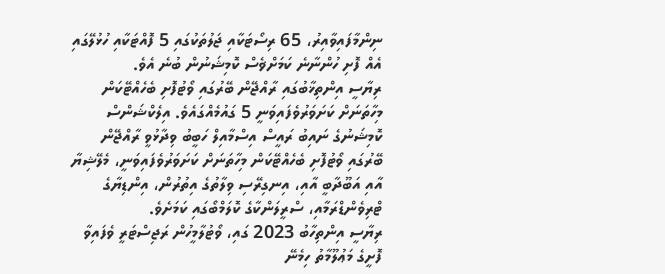ނިންމާފައިވާއިރު، 65 ރިސޯޓަކާއި ޖަލުތަކުގައި 5 ފޮއްޓަކާއި ހުޅުލޭގައި އެއް ފޮށި ހުންނާނެ ކަމަށްޥެސް ކޮމިޝަނުން ބުނެ އެވެ.
ރިޔާސީ އިންތިޚާބުގައި ރާއްޖޭން ބޭރުގައި ވޯޓުފޮށި ބެހެއްޓޭކަން މިހާތަނަށް ކަށަވަރުވެފައިވަނީ 5 ގައުމެއްގައެވެ. އިލެކްޝަންސް ކޮމިޝަނުގެ ނައިބު ރައީސް އިސްމާއިލް ހަބީބު ވިދާޅުވީ ރާއްޖޭން ބޭރުގައި ވޯޓުފޮށި ބެހެއްޓޭކަން މިހާތަނަށް ކަށަވަރުވެފައިވަނީ، މެލޭޝިޔާ އާއި އަބޫދާބީ އާއި، އިނގިރޭސި ވިލާތުގެ އިތުރުން، އިންޑިޔާގެ ޓްރިވެންޑްރަމާއި، ސްރީލަންކާގެ ކޮލަމްބޯގައި ކަމަށެވެ.
ރިޔާސީ އިންތިހާބު 2023 ގައި، ވޯޓުލާމީހުން ރަޖިސްޓަރީ ވެފައިވާ ފޮށީގެ މަޢުލޫމާތު ހިމެނޭ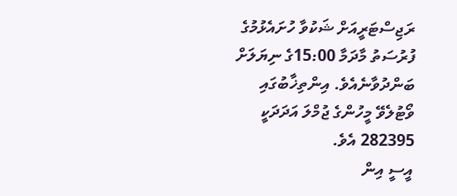ރަޖިސްޓަރީއަށް ޝަކުވާ ހުށައެޅުމުގެ ފުރުސަތު މާދަމާ 15:00ގެ ނިޔަލަށް ބަންދުވާނެއެވެ. އިންތިޚާބުގައި ވޯޓުލެވޭ މީހުންގެ ޖުމްލަ އަދަދަކީ 282395 އެވެ.
އީސީ އިން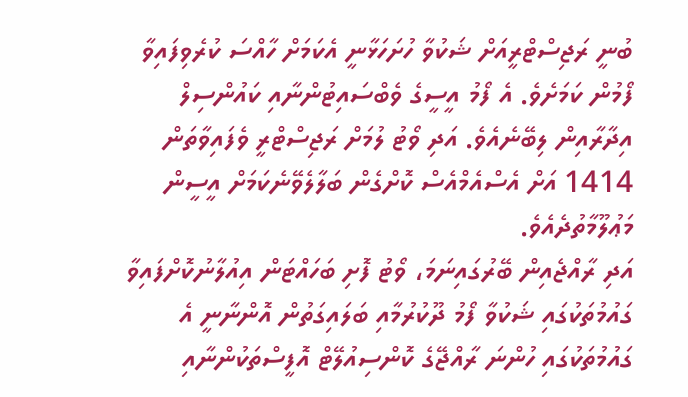ބުނީ ރަޖިސްޓްރީއަށް ޝަކުވާ ހުށަހަޅާނީ އެކަމަށް ހާއްސަ ކުރެވިފައިވާ ފޯމުން ކަމަށެވެ. އެ ފޯމު އީސީގެ ވެބްސައިޓުންނާއި ކައުންސިލް އިދާރާއިން ލިބޭނެއެވެ. އަދި ވޯޓު ލުމަށް ރަޖިސްޓްރީ ވެފައިވާތަން 1414 އަށް އެސްއެމްއެސް ކޮށްގެން ބަލާލެވޭނެކަމަށް އީސީން މަޢުލޫމާތުދެއެވެ.
އަދި ރާއްޖެއިން ބޭރުގައިނަމަ، ވޯޓު ފޮށި ބަހައްޓަން އިއުލާނުކޮށްފައިވާ ގައުމުތަކުގައި ޝަކުވާ ފޯމު ދޫކުރުމާއި ބަލައިގަތުން އޮންނާނީ އެ ގައުމުތަކުގައި ހުންނަ ރާއްޖޭގެ ކޮންސިއުލޭޓް އޮފީސްތަކުންނާއި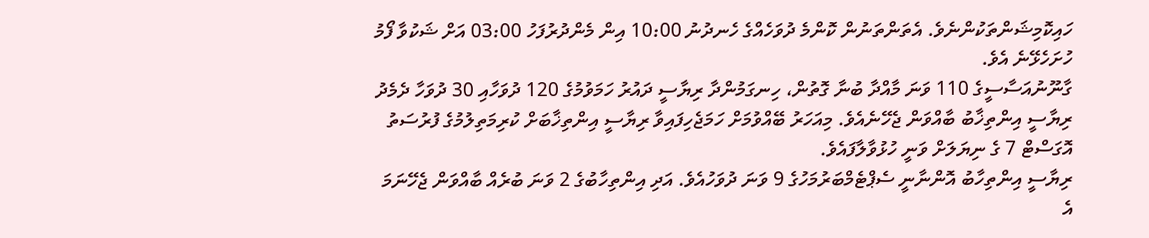ހައިކޮމިޝަންތަކުންނެވެ. އެތަންތަނުން ކޮންމެ ދުވަހެއްގެ ހެނދުނު 10:00 އިން މެންދުރުފަހު 03:00 އަށް ޝަކުވާ ފޯމު ހުށަހެޅޭނެ އެވެ.
ގާނޫނުއަސާސީގެ 110 ވަނަ މާއްދާ ބުނާ ގޮތުން، ހިނގަމުންދާ ރިޔާސީ ދައުރު ހަމަވުމުގެ 120 ދުވަހާއި 30 ދުވަހާ ދެމެދު ރިޔާސީ އިންތިޚާބު ބާއްވަން ޖެހޭނެއެވެ. މިއަހަރު ބޭއްވުމަށް ހަމަޖެހިފައިވާ ރިޔާސީ އިންތިޚާބަށް ކުރިމަތިލުމުގެ ފުރުސަތު އޮގަސްޓް 7 ގެ ނިޔަލަށް ވަނީ ހުޅުވާލާފައެވެ.
ރިޔާސީ އިންތިހާބު އޮންނާނީ ސެޕްޓެމްބަރުމަހުގެ 9 ވަނަ ދުވަހުއެވެ. އަދި އިންތިހާބުގެ 2 ވަނަ ބުރެއް ބާއްވަން ޖެހޭނަމަ އެ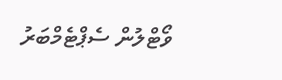ވޯޓްލުން ސެޕްޓެމްބަރު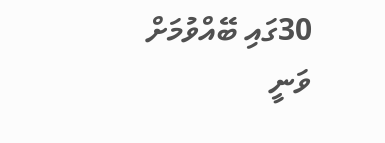30ގައި ބޭއްވުމަށް ވަނީ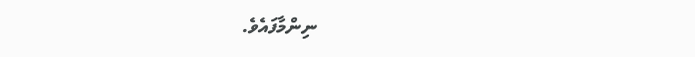ނިންމާފައެވެ.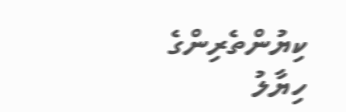ކިޔުންތެރިންގެ ހިޔާލު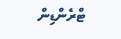ޓްރެންޑިން